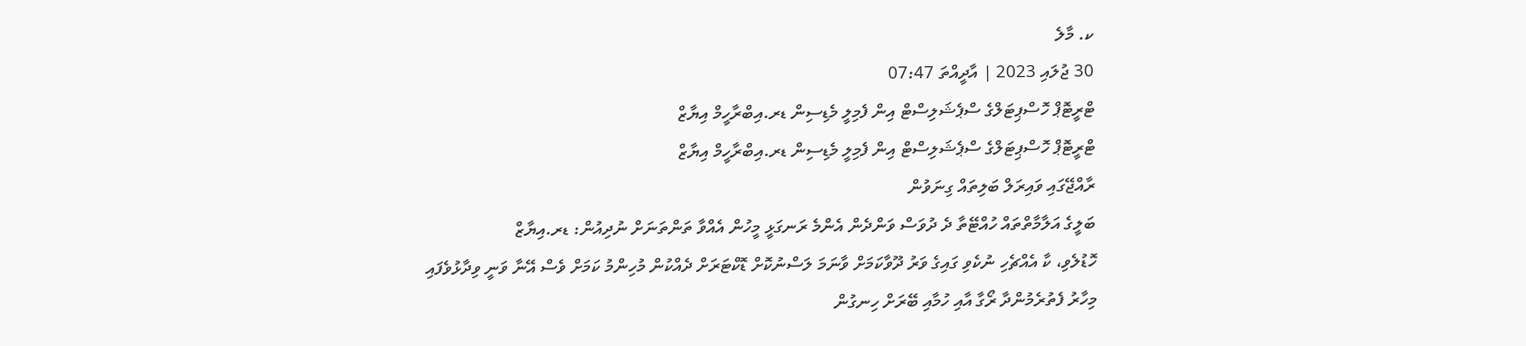ކ. މާލެ
30 ޖުލައި 2023 | އާދީއްތަ 07:47
ޓްރީޓޮޕް ހޮސްޕިޓަލްގެ ސްޕެޝަލިސްޓް އިން ފެމިލީ މެޑިސިން ޑރ.އިބްރާހީމް އިޔާޒް
ޓްރީޓޮޕް ހޮސްޕިޓަލްގެ ސްޕެޝަލިސްޓް އިން ފެމިލީ މެޑިސިން ޑރ.އިބްރާހީމް އިޔާޒް
ރާއްޖޭގައި ވައިރަލް ބަލިތައް ގިނަވުން
ބަލީގެ އަލާމާތްތައް ހުއްޓޭތާ ދެ ދުވަސް ވަންދެން އެންމެ ރަނގަޅީ މީހުން އެއްވާ ތަންތަނަށް ނުދިއުން: ޑރ.އިޔާޒް
ހޮޑުލެވި، ކާ އެއްޗެހި ނުކެވި ގައިގެ ވަރު ދޫވާކަމަށް ވާނަމަ ލަސްނުކޮށް ޑޮކްޓަރަށް ދެއްކުން މުހިންމު ކަމަށް ވެސް އޭނާ ވަނީ ވިދާޅުވެފައި
މިހާރު ފެތުރެމުންދާ ރޯގާ އާއި ހުމާއި ބޭރަށް ހިނގުން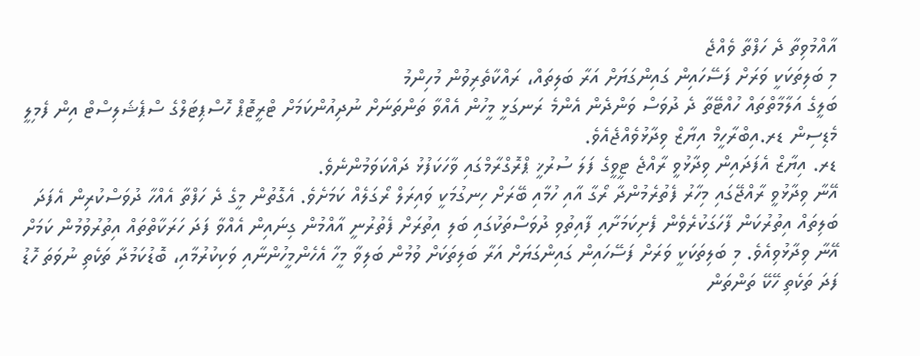އާއްމުވިތާ ދެ ހަފްތާ ވެއްޖެ
މި ބަލިތަކަކީ ވަރަށް ފަސޭހައިން ގައިންގަޔަށް އަރާ ބަލިތައް، ރައްކާތެރިވުން މުހިންމު
ބަލީގެ އަލާމާތްތައް ހުއްޓޭތާ ދެ ދުވަސް ވަންދެން އެންމެ ރަނގަޅީ މީހުން އެއްވާ ތަންތަނަށް ނުދިއުންކަމަށް ޓްރީޓޮޕް ހޮސްޕިޓަލްގެ ސްޕެޝަލިސްޓް އިން ފެމިލީ މެޑިސިން ޑރ.އިބްރާހީމް އިޔާޒް ވިދާޅުވެއްޖެއެވެ.
ޑރ. އިޔާޒް އެފަދައިން ވިދާޅުވީ ރާއްޖެ ޓީވީގެ ފަލަ ސުރުޚީ ޕްރޮގްރާމްގައި ވާހަކަފުޅު ދައްކަވަމުންނެވެ.
އޭނާ ވިދާޅުވީ ރާއްޖޭގައި މިހާރު ފެތުރެމުންދާ ރޯގާ އާއި ހުމާއި ބޭރަށް ހިނގުމަކީ ވައިރަލް ރޯގަލެއް ކަމަށެވެ. އެގޮތުން މީގެ ދެ ހަފްތާ އެއްހާ ދުވަސްކުރިން އެފަދަ ބަލިތައް އިތުރުކަން ފާހަގަކުރެވެން ފެށިކަމަށާއި ފާއިތުވި ދުވަސްތަކުގައި ބަލި އިތުރަށް ފެތުރުނީ އާއްމުން ގިނައިން އެއްވާ ފަދަ ހަރަކާތްތައް އިތުރުވުމުން ކަމަށް އޭނާ ވިދާޅުވިއެވެ. މި ބަލިތަކަކީ ވަރަށް ފަސޭހައިން ގައިންގަޔަށް އަރާ ބަލިތަކަށް ވުމުން ބަލިވާ މީހާ އެހެންމީހުންނާއި ވަކިކުރުމާއި، ބޮޑުކަމުދާ ތަކެތި ނުވަތަ ހޮޑު ފަދަ ތަކެތި ހޭކޭ ތަންތަން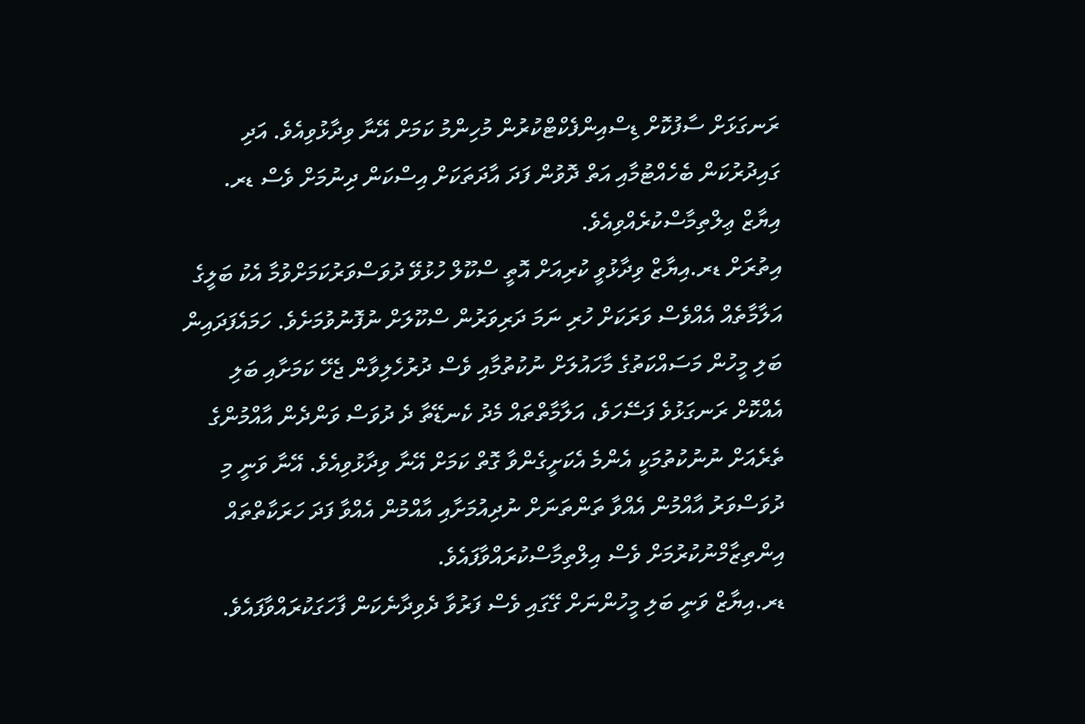ރަނގަޅަށް ސާފުކޮށް ޑިސްއިންފެކްޓްކުރުން މުހިންމު ކަމަށް އޭނާ ވިދާޅުވިއެވެ. އަދި ގައިދުރުކަން ބެހެއްޓުމާއި އަތް ދޮވުން ފަދަ އާދަތަކަށް އިސްކަން ދިނުމަށް ވެސް ޑރ. އިޔާޒް ޢިލްތިމާސްކުރެއްވިއެވެ.
އިތުރަށް ޑރ.އިޔާޒް ވިދާޅުވީ ކުރިއަށް އޮތީ ސްކޫލް ހުޅުވޭ ދުވަސްވަރުކަމަށްވުމާ އެކު ބަލީގެ އަލާމާތެއް އެއްވެސް ވަރަކަށް ހުރި ނަމަ ދަރިވަރުން ސްކޫލަށް ނުފޮނުވުމަށެވެ. ހަމައެފަދައިން ބަލި މީހުން މަސައްކަތުގެ މާހައުލަށް ނުކުތުމާއި ވެސް ދުރުހެލިވާން ޖެހޭ ކަމަށާއި ބަލި އެއްކޮށް ރަނގަޅުވެ ފަސޭހަވެ، އަލާމާތްތައް މެދު ކެނޑޭތާ ދެ ދުވަސް ވަންދެން އާއްމުންގެ ތެރެއަށް ނުނުކުތުމަކީ އެންމެ އެކަށީގެންވާ ގޮތް ކަމަށް އޭނާ ވިދާޅުވިއެވެ. އޭނާ ވަނީ މި ދުވަސްވަރު އާއްމުން އެއްވާ ތަންތަނަށް ނުދިއުމަށާއި އާއްމުން އެއްވާ ފަދަ ހަރަކާތްތައް އިންތިޒާމްނުކުރުމަށް ވެސް އިލްތިމާސްކުރައްވާފައެވެ.
ޑރ.އިޔާޒް ވަނީ ބަލި މީހުންނަށް ގޭގައި ވެސް ފަރުވާ ދެވިދާނެކަން ފާހަގަކުރައްވާފައެވެ.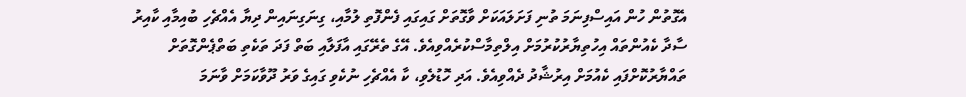އެގޮތުން ހުން އައިސްފިނަމަ ތުނި ފަށަލައަކަށް ވާގޮތަށް ގައިގައި ފެންފޮތި ލުމާއި، ގިނަގިނައިން ދިޔާ އެއްޗެހި ބުއިމާއި ކާއިރު ސާދާ ކެއުންތައް އިހުތިޔާރުކުރުމަށް އިލްތިމާސްކުރެއްވިއެވެ. އޭގެ ތެރޭގައި އާފަލާއި ބަތް ފަދަ ތަކެތި ބަތްޕެންގޮތަށް ތައްޔާރުކޮށްފައި ކެއުމަށް އިރުޝާދު ދެއްވިއެވެ. އަދި ހޮޑުލެވި، ކާ އެއްޗެހި ނުކެވި ގައިގެ ވަރު ދޫވާކަމަށް ވާނަމަ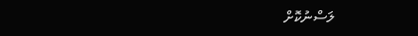ލަސްނުކޮށް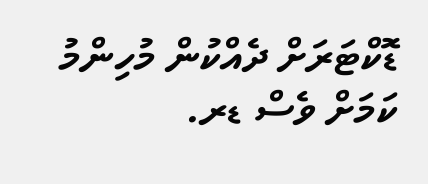ޑޮކްޓަރަށް ދެއްކުން މުހިންމު ކަމަށް ވެސް ޑރ.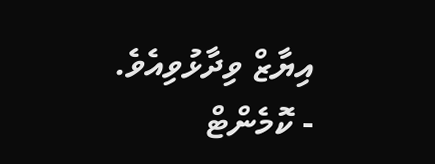އިޔާޒް ވިދާޅުވިއެވެ.
- ކޮމެންޓް